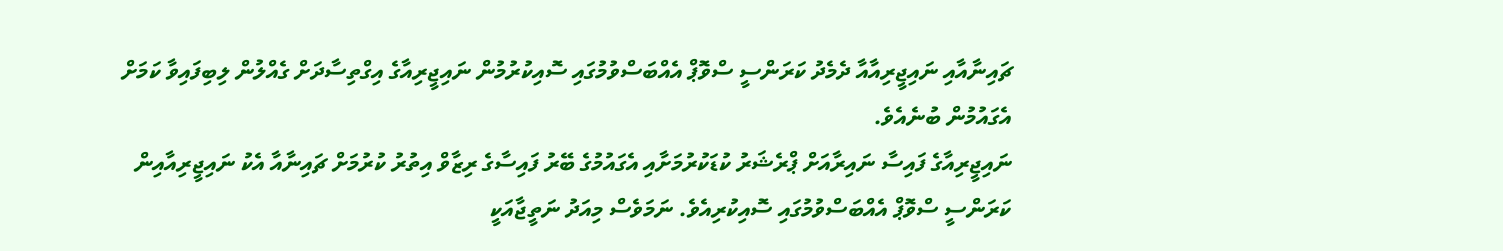ޗައިނާއާއި ނައިޖީރިއާއާ ދެމެދު ކަރަންސީ ސްވޮޕް އެއްބަސްވުމުގައި ސޮއިކުރުމުން ނައިޖީރިއާގެ އިގްތިސާދަށް ގެއްލުން ލިބިފައިވާ ކަމަށް އެގައުމުން ބުނެއެވެ.
ނައިޖީރިއާގެ ފައިސާ ނައިރާއަށް ޕްރެޝަރު ކުޑަކުރުމަށާއި އެގައުމުގެ ބޭރު ފައިސާގެ ރިޒާވް އިތުރު ކުރުމަށް ޗައިނާއާ އެކު ނައިޖީރިއާއިން ކަރަންސީ ސްވޮޕް އެއްބަސްވުމުގައި ސޮއިކުރިއެވެ. ނަމަވެސް މިއަދު ނަތީޖާއަކީ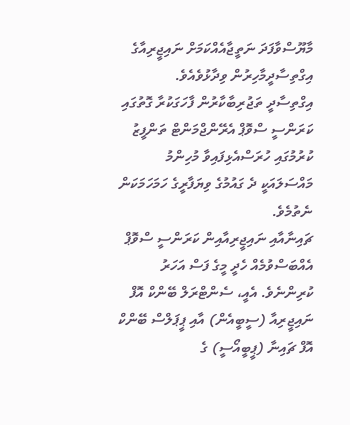މާޔޫސްވާފަދަ ނަތީޖާއެއްކަމަށް ނައިޖީރިއާގެ އިގްތިސާދީމާހިރުން ވިދާޅުވެއެވެ.
އިގްތިސާދީ ތަޖުރިބާކާރުން ފާހަގަކުރާ ގޮތުގައި ކަރަންސީ ސްވޮޕް އެރޭންޖްމަންޓް ތަންފީޒު ކުރުމުގައި ހުރަސްއެޅިފައިވާ މުހިންމު މައްސަލައަކީ ދެ ގައުމުގެ ވިޔަފާރީގެ ހަމަހަމަކަން ނެތުމެވެ.
ޗައިނާއާއި ނައިޖީރިއާއިން ކަރަންސީ ސްވޮޕް އެއްބަސްވުމެއް ހެދީ މީގެ ފަސް އަހަރު ކުރިންނެވެ. އެއީ، ސެންޓްރަލް ބޭންކް އޮފް ނައިޖީރިއާ (ސީބީއެން) އާއި ޕީޕަލްސް ބޭންކް އޮފް ޗައިނާ (ޕީބީއޯސީ) ގެ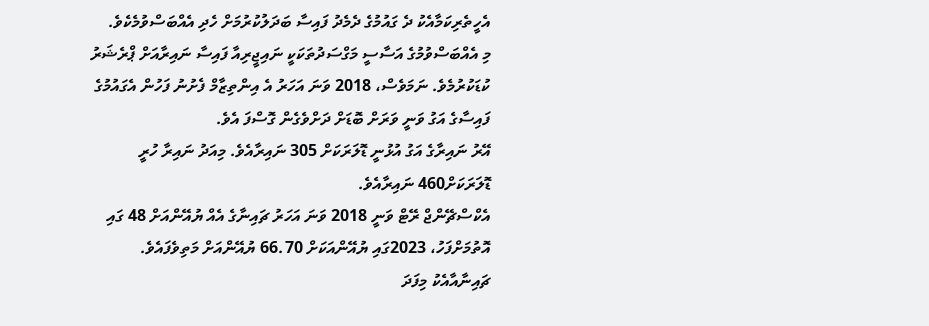އެހީތެރިކަމާއެކު ދެ ގައުމުގެ ދެމެދު ފައިސާ ބަދަލުކުރުމަށް ހެދި އެއްބަސްވުމެކެވެ.
މި އެއްބަސްވުމުގެ އަސާސީ މަގްސަދުތަކަކީ ނައިޖީރިއާ ފައިސާ ނައިރާއަށް ޕްރެޝަރު ކުޑަކުރުމެވެ. ނަމަވެސް، 2018 ވަނަ އަހަރު އެ އިންތިޒާމް ފެށުނު ފަހުން އެގައުމުގެ ފައިސާގެ އަގު ވަނީ ވަރަށް ބޮޑަށް ދަށްވެގެން ގޮސްފަ އެވެ.
އޭރު ނައިރާގެ އަގު އުޅުނީ ޑޮލަރަކަށް 305 ނައިރާއެވެ. މިއަދު ނައިރާ ހުރީ ޑޮލަރަކަށް460 ނައިރާއެވެ.
އެކްސްޗޭންޖް ރޭޓް ވަނީ 2018 ވަނަ އަހަރު ޗައިނާގެ އެއް ޔުއޭންއަށް 48 ގައި އޮތުމަށްފަހު، 2023ގައި ޔުއޭންއަކަށް 66.70 ޔުއޭންއަށް މަތިވެފައެވެ.
ޗައިނާއާއެކު މިފަދަ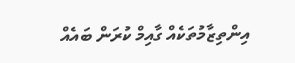އިންތިޒާމުތަކެއް ގާއިމް ކުރަން ބައެއް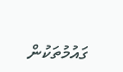ގައުމުތަކުން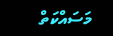މަސައްކަތް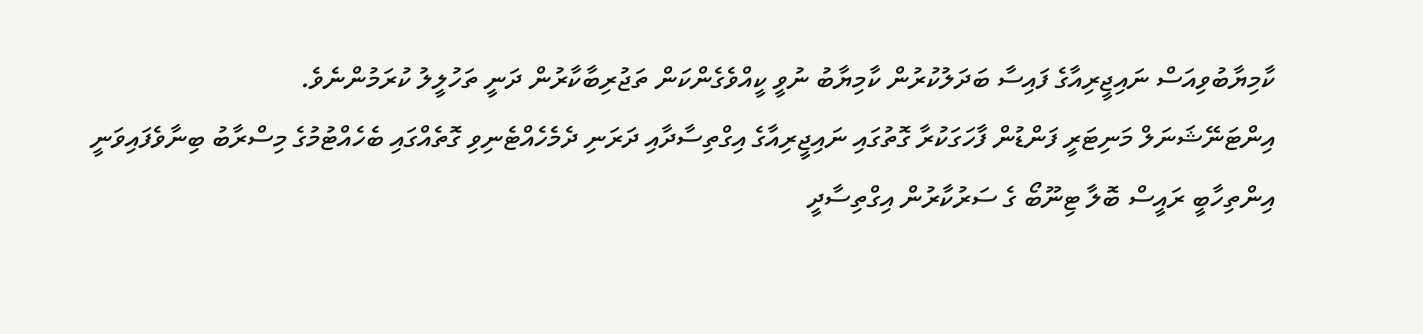ކާމިޔާބުވިއަސް ނައިޖީރިއާގެ ފައިސާ ބަދަލުކުރުން ކާމިޔާބު ނުވީ ކީއްވެގެންކަން ތަޖުރިބާކާރުން ދަނީ ތަހުލީލު ކުރަމުންނެވެ.
އިންޓަނޭޝަނަލް މަނިޓަރީ ފަންޑުން ފާހަގަކުރާ ގޮތުގައި ނައިޖީރިއާގެ އިގްތިސާދާއި ދަރަނި ދެމެހެއްޓެނިވި ގޮތެއްގައި ބެހެއްޓުމުގެ މިސްރާބު ބިނާވެފައިވަނީ އިންތިހާބީ ރައީސް ބޮލާ ޓިނޫބޯ ގެ ސަރުކާރުން އިގްތިސާދީ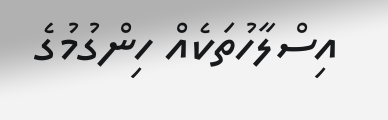އިސްލާހުތަކެއް ހިންގުމުގެ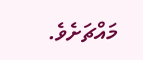މައްޗަށެވެ.